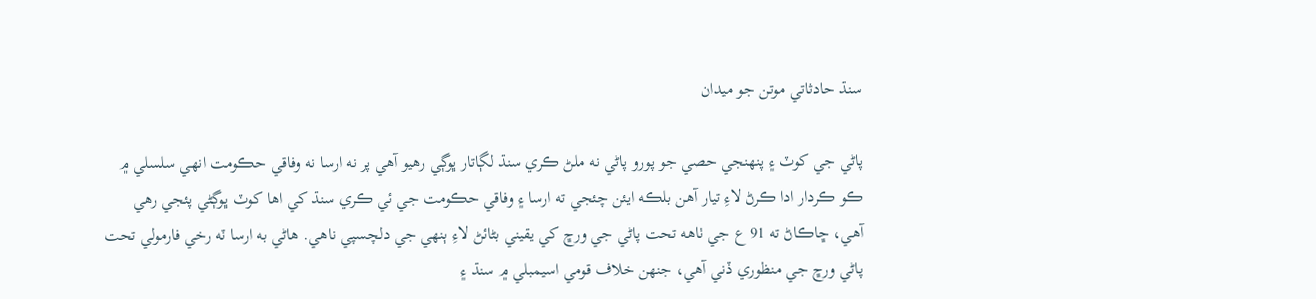سنڌ حادثاتي موتن جو ميدان

پاڻي جي کوٽ ۽ پنهنجي حصي جو پورو پاڻي نه ملڻ ڪري سنڌ لڳاتار ڀوڳي رهيو آهي پر نه ارسا نه وفاقي حڪومت انهي سلسلي ۾ ڪو ڪردار ادا ڪرڻ لاءِ تيار آهن بلڪه ايئن چئجي ته ارسا ۽ وفاقي حڪومت جي ئي ڪري سنڌ کي اها کوٽ ڀوڳڻي پئجي رهي آهي، ڇاڪاڻ ته 91 ع جي ٺاهه تحت پاڻي جي ورڇ کي يقيني بڻائڻ لاءِ ٻنهي جي دلچسپي ناهي. هاڻي به ارسا ٽه رخي فارمولي تحت پاڻي ورڇ جي منظوري ڏني آهي، جنهن خلاف قومي اسيمبلي ۾ سنڌ ۽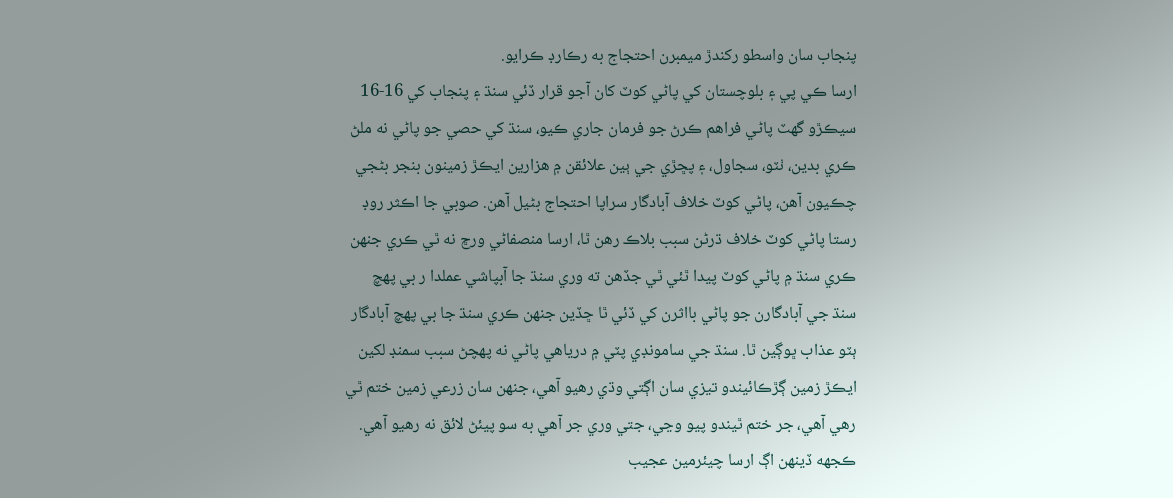پنجاب سان واسطو رکندڙ ميمبرن احتجاج به رڪارڊ ڪرايو.
ارسا ڪي پي ۽ بلوچستان کي پاڻي کوٽ کان آجو قرار ڏئي سنڌ ۽ پنجاب کي 16-16 سيڪڙو گهٽ پاڻي فراهم ڪرڻ جو فرمان جاري ڪيو، سنڌ کي حصي جو پاڻي نه ملڻ ڪري بدين، ٺٽو، سجاول، ۽ پڇڙي جي ٻين علائقن ۾ هزارين ايڪڙ زمينون بنجر بڻجي چڪيون آهن، پاڻي کوٽ خلاف آبادگار سراپا احتجاج بڻيل آهن. صوبي جا اڪثر روڊ رستا پاڻي کوٽ خلاف ڌرڻن سبب بلاڪ رهن ٿا، ارسا منصفاڻي ورڇ نه ٿي ڪري جنهن ڪري سنڌ ۾ پاڻي کوٽ پيدا ٿئي ٿي جڏهن ته وري سنڌ جا آبپاشي عملدا ر بي پهچ سنڌ جي آبادگارن جو پاڻي بااثرن کي ڏئي ٿا ڇڏين جنهن ڪري سنڌ جا بي پهچ آبادگار ٻٽو عذاب ڀوڳين ٿا. سنڌ جي سامونڊي پٽي ۾ درياهي پاڻي نه پهچڻ سبب سمنڊ لکين ايڪڙ زمين ڳڙڪائيندو تيزي سان اڳتي وڌي رهيو آهي، جنهن سان زرعي زمين ختم ٿي رهي آهي، جر ختم ٿيندو پيو وڃي، جتي وري جر آهي به سو پيئڻ لائق نه رهيو آهي. ڪجهه ڏينهن اڳ ارسا چيئرمين عجيب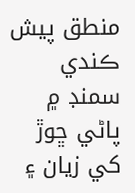منطق پيش ڪندي سمنڊ ۾ پاڻي ڇوڙ کي زيان ۽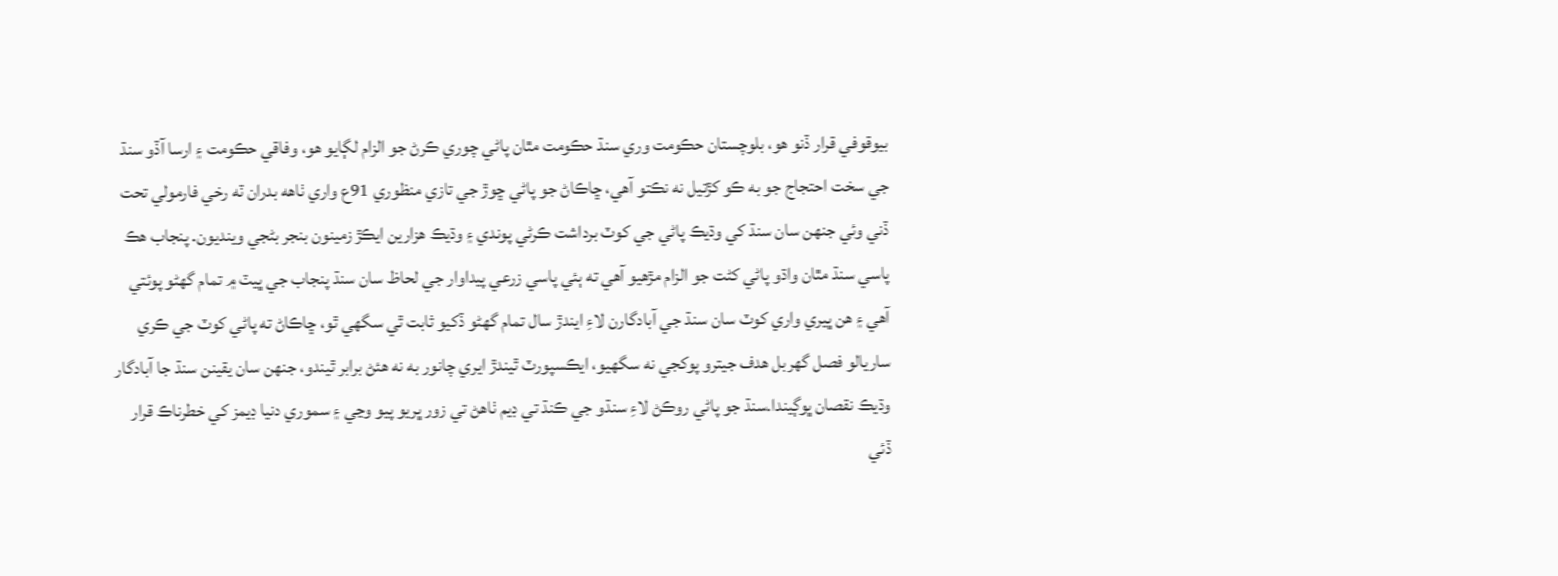بيوقوفي قرار ڏنو هو، بلوچستان حڪومت وري سنڌ حڪومت مٿان پاڻي چوري ڪرڻ جو الزام لڳايو هو، وفاقي حڪومت ۽ ارسا آڏو سنڌ جي سخت احتجاج جو به ڪو کڙتيل نه نڪتو آهي، ڇاڪاڻ جو پاڻي ڇوڙ جي تازي منظوري 91ع واري ٺاهه بدران ٽه رخي فارمولي تحت ڏني وئي جنهن سان سنڌ کي وڌيڪ پاڻي جي کوٽ برداشت ڪرڻي پوندي ۽ وڌيڪ هزارين ايڪڙ زمينون بنجر بڻجي وينديون. پنجاب هڪ پاسي سنڌ مٿان واڌو پاڻي کڻت جو الزام مڙهيو آهي ته ٻئي پاسي زرعي پيداوار جي لحاظ سان سنڌ پنجاب جي ڀيٽ ۾ تمام گهڻو پوئتي آهي ۽ هن ڀيري واري کوٽ سان سنڌ جي آبادگارن لاءِ ايندڙ سال تمام گهڻو ڏکيو ثابت ٿي سگهي ٿو، ڇاڪاڻ ته پاڻي کوٽ جي ڪري ساريالو فصل گهربل هدف جيترو پوکجي نه سگهيو، ايڪسپورٽ ٿيندڙ ايري چانور به نه هئڻ برابر ٿيندو، جنهن سان يقينن سنڌ جا آبادگار وڌيڪ نقصان ڀوڳيندا.سنڌ جو پاڻي روڪڻ لاءِ سنڌو جي ڪنڌ تي ڊيم ٺاهڻ تي زور ڀريو پيو وڃي ۽ سموري دنيا ڊيمز کي خطرناڪ قرار ڏئي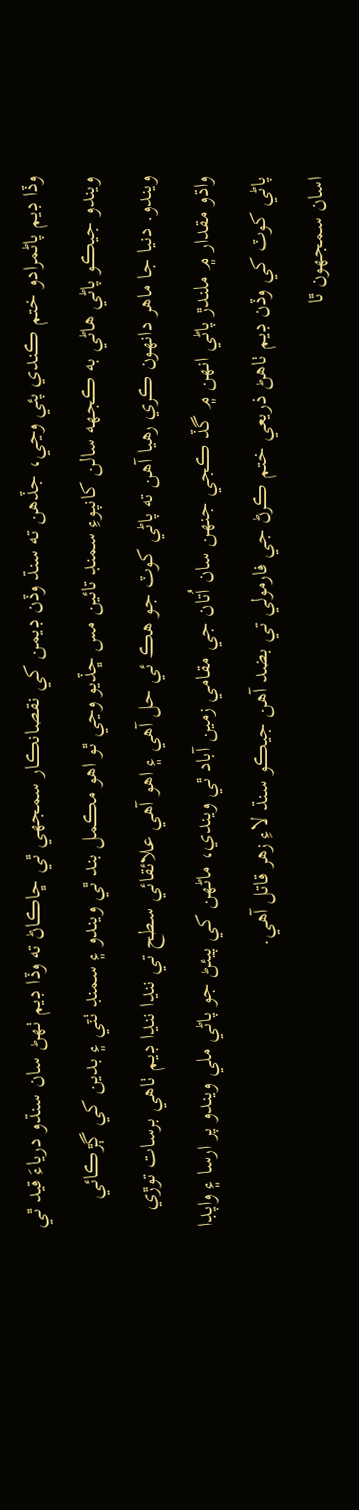وڏا ڊيم پاڻمرادو ختم ڪندي پئي وڃي، جڏهن ته سنڌ وڏن ڊيمن کي نقصانڪار سمجهي ٿي ڇاڪاڻ ته وڏا ڊيم ٺهڻ سان سنڌو درياءَ قيد ٿي ويندو جيڪو پاڻي هاڻي به ڪجهه سالن کانپوءِ سمنڊ تائين مس ڇڏيو وڃي ٿو اهو مڪمل بند ٿي ويندو ۽ سمنڊ ٺٽي ۽ بدين کي ڳڙڪائي ويندو. دنيا جا ماهر دانهون ڪري رهيا آهن ته پاڻي کوٽ جو هڪ ئي حل آهي ۽ اهو آهي علائقائي سطح تي ننڍا ننڍا ڊيم ٺاهي برسات توڙي واڌو مقدار ۾ ملندڙ پاڻي انهن ۾ گڏ ڪجي جنهن سان اُتان جي مقامي زمين آباد ٿي ويندي، ماڻهن کي پيئڻ جو پاڻي ملي ويندو پر ارسا ۽ واپڊا پاڻي کوٽ کي وڏن ڊيم ٺاهڻ ذريعي ختم ڪرڻ جي فارمولي تي بضد آهن جيڪو سنڌ لاءِ زهر قاتل آهي.
اسان سمجهون ٿا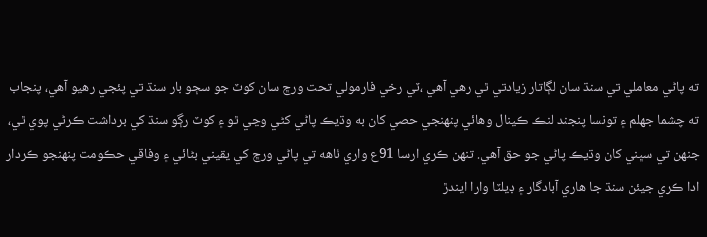ته پاڻي معاملي تي سنڌ سان لڳاتار زيادتي ٿي رهي آهي ،ٽي رخي فارمولي تحت ورڇ سان کوٽ جو سڄو بار سنڌ تي پئجي رهيو آهي، پنجاب ته چشما جهلم ۽ تونسا پنجند لنڪ ڪينال وهائي پنهنجي حصي کان به وڌيڪ پاڻي کڻي وڃي ٿو ۽ کوٽ رڳو سنڌ کي برداشت ڪرڻي پوي ٿي، جنهن تي سڀني کان وڌيڪ پاڻي جو حق آهي. تنهن ڪري ارسا 91ع واري ٺاهه تي پاڻي ورڇ کي يقيني بڻائي ۽ وفاقي حڪومت پنهنجو ڪردار ادا ڪري جيئن سنڌ جا هاري آبادگار ۽ ڊيلٽا وارا ايندڙ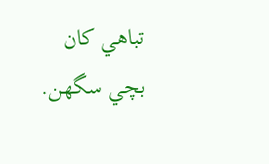تباهي کان بچي سگهن.